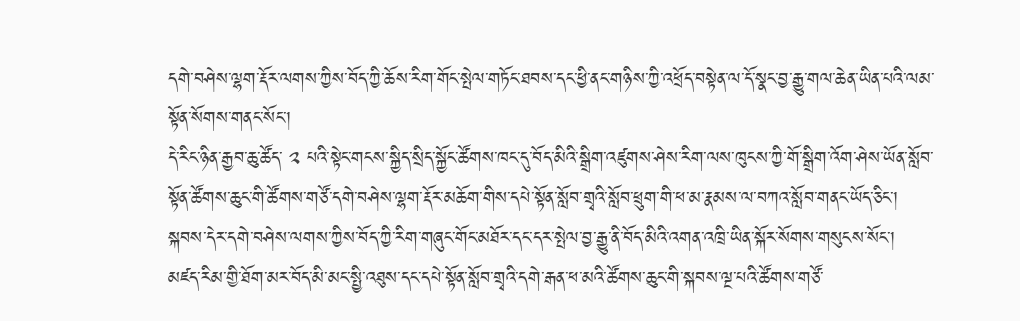དགེ་བཤེས་ལྷག་རྡོར་ལགས་ཀྱིས་བོད་ཀྱི་ཆོས་རིག་གོང་སྤེལ་གཏོང་ཐབས་དང་ཕྱི་ནང་གཉིས་ཀྱི་འཕྲོད་བསྟེན་ལ་དོ་སྣང་བྱ་རྒྱུ་གལ་ཆེན་ཡིན་པའི་ལམ་སྟོན་སོགས་གནང་སོང་།
དེ་རིང་ཉིན་རྒྱབ་ཆུ་ཚོད་ ༢ པའི་སྟེང་གངས་སྐྱིད་སྲིད་སྐྱོང་ཚོགས་ཁང་དུ་བོད་མིའི་སྒྲིག་འཛུགས་ཤེས་རིག་ལས་ཁུངས་ཀྱི་གོ་སྒྲིག་འོག་ཤེས་ཡོན་སློབ་སྟོན་ཚོགས་ཆུང་གི་ཚོགས་གཙོ་དགེ་བཤེས་ལྷག་རྡོར་མཆོག་གིས་དཔེ་སྟོན་སློབ་གྲྭའི་སློབ་ཕྲུག་གི་ཕ་མ་རྣམས་ལ་བཀའ་སློབ་གནང་ཡོད་ཅིང་། སྐབས་དེར་དགེ་བཤེས་ལགས་ཀྱིས་བོད་ཀྱི་རིག་གཞུང་གོང་མཐོར་དང་དར་སྤེལ་བྱ་རྒྱུ་ནི་བོད་མིའི་འགན་འཁྲི་ཡིན་སྐོར་སོགས་གསུངས་སོང་།
མཛད་རིམ་གྱི་ཐོག་མར་བོད་མི་མང་སྤྱི་འཐུས་དང་དཔེ་སྟོན་སློབ་གྲྭའི་དགེ་རྒན་ཕ་མའི་ཚོགས་ཆུང་གི་སྐབས་ལྔ་པའི་ཚོགས་གཙོ་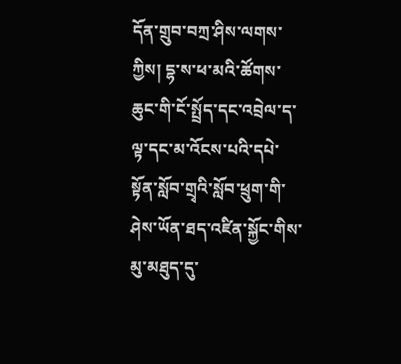དོན་གྲུབ་བཀྲ་ཤིས་ལགས་ཀྱིས། དྷ་ས་ཕ་མའི་ཚོགས་ཆུང་གི་ངོ་སྤྲོད་དང་འབྲེལ་ད་ལྟ་དང་མ་འོངས་པའི་དཔེ་སྟོན་སློབ་གྲྭའི་སློབ་ཕྲུག་གི་ཤེས་ཡོན་ཐད་འཛིན་སྐྱོང་གིས་མུ་མཐུད་དུ་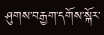ཤུགས་བརྒྱག་དགོས་སྐོར་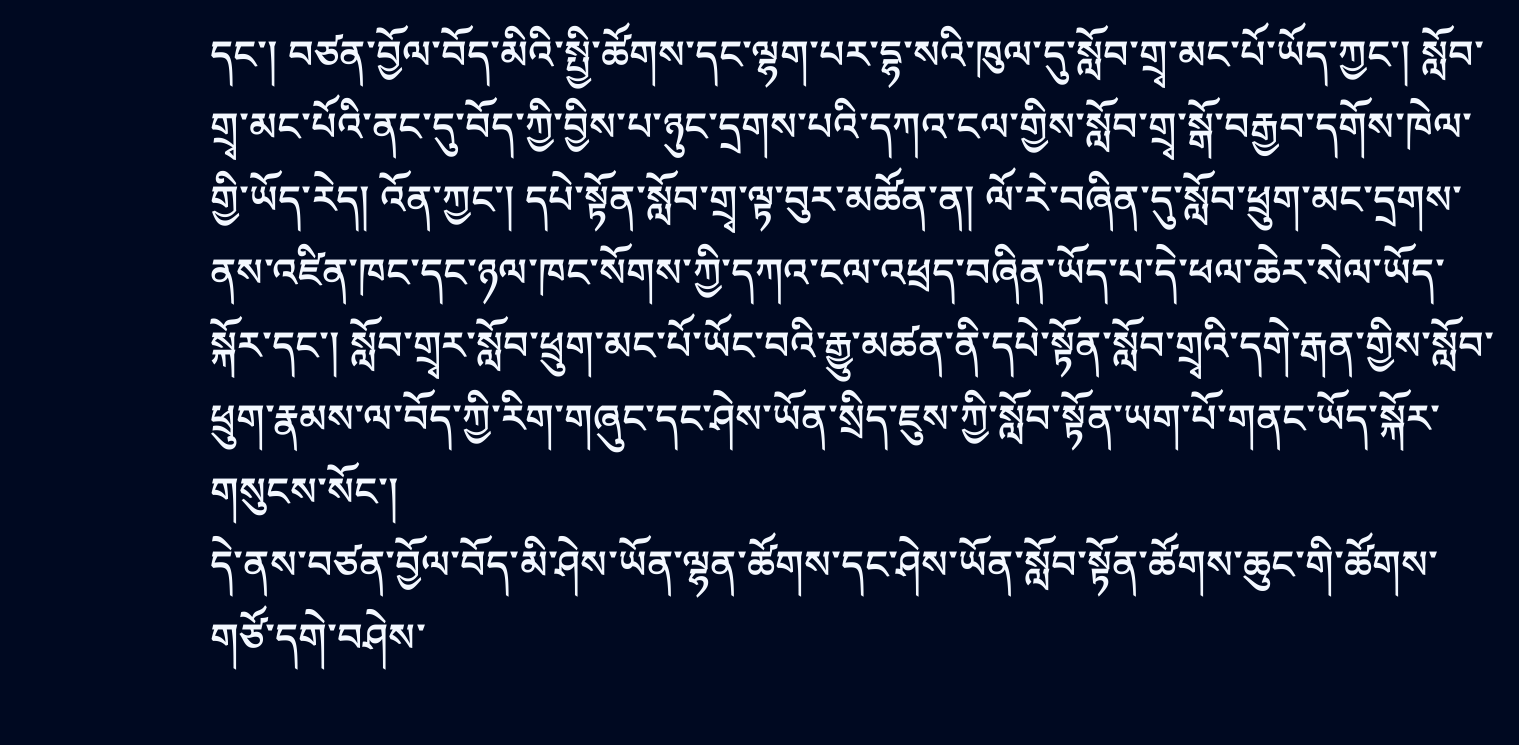དང་། བཙན་བྱོལ་བོད་མིའི་སྤྱི་ཚོགས་དང་ལྷག་པར་དྷ་སའི་ཁུལ་དུ་སློབ་གྲྭ་མང་པོ་ཡོད་ཀྱང་། སློབ་གྲྭ་མང་པོའི་ནང་དུ་བོད་ཀྱི་བྱིས་པ་ཉུང་དྲགས་པའི་དཀའ་ངལ་གྱིས་སློབ་གྲྭ་སྒོ་བརྒྱབ་དགོས་ཁེལ་གྱི་ཡོད་རེད། འོན་ཀྱང་། དཔེ་སྟོན་སློབ་གྲྭ་ལྟ་བུར་མཚོན་ན། ལོ་རེ་བཞིན་དུ་སློབ་ཕྲུག་མང་དྲགས་ནས་འཛིན་ཁང་དང་ཉལ་ཁང་སོགས་ཀྱི་དཀའ་ངལ་འཕྲད་བཞིན་ཡོད་པ་དེ་ཕལ་ཆེར་སེལ་ཡོད་སྐོར་དང་། སློབ་གྲྭར་སློབ་ཕྲུག་མང་པོ་ཡོང་བའི་རྒྱུ་མཚན་ནི་དཔེ་སྟོན་སློབ་གྲྭའི་དགེ་རྒན་གྱིས་སློབ་ཕྲུག་རྣམས་ལ་བོད་ཀྱི་རིག་གཞུང་དང་ཤེས་ཡོན་སྲིད་ཇུས་ཀྱི་སློབ་སྟོན་ཡག་པོ་གནང་ཡོད་སྐོར་གསུངས་སོང་།
དེ་ནས་བཙན་བྱོལ་བོད་མི་ཤེས་ཡོན་ལྷན་ཚོགས་དང་ཤེས་ཡོན་སློབ་སྟོན་ཚོགས་ཆུང་གི་ཚོགས་གཙོ་དགེ་བཤེས་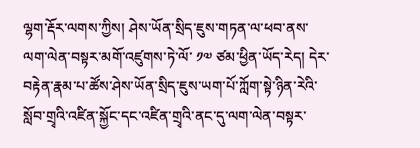ལྷག་རྡོར་ལགས་ཀྱིས། ཤེས་ཡོན་སྲིད་ཇུས་གཏན་ལ་ཕབ་ནས་ལག་ལེན་བསྟར་མགོ་འཛུགས་ཏེ་ལོ་ ༡༧ ཙམ་ཕྱིན་ཡོད་རེད། དེར་བརྟེན་རྣམ་པ་ཚོས་ཤེས་ཡོན་སྲིད་ཇུས་ཡག་པོ་ཀློག་སྟེ་ཉིན་རེའི་སློབ་གྲྭའི་འཛིན་སྐྱོང་དང་འཛིན་གྲྭའི་ནང་དུ་ལག་ལེན་བསྟར་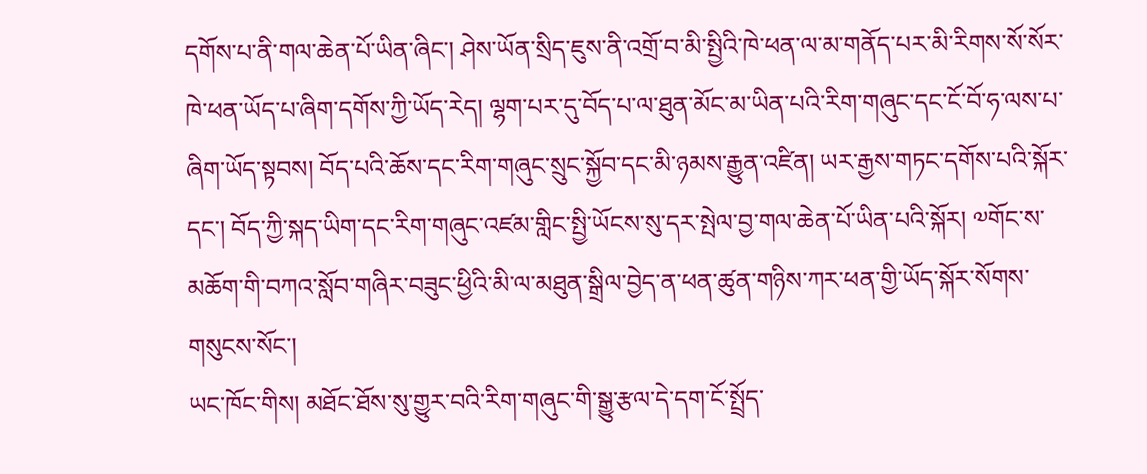དགོས་པ་ནི་གལ་ཆེན་པོ་ཡིན་ཞིང་། ཤེས་ཡོན་སྲིད་ཇུས་ནི་འགྲོ་བ་མི་སྤྱིའི་ཁེ་ཕན་ལ་མ་གནོད་པར་མི་རིགས་སོ་སོར་ཁེ་ཕན་ཡོད་པ་ཞིག་དགོས་ཀྱི་ཡོད་རེད། ལྷག་པར་དུ་བོད་པ་ལ་ཐུན་མོང་མ་ཡིན་པའི་རིག་གཞུང་དང་ངོ་བོ་ཧ་ལས་པ་ཞིག་ཡོད་སྟབས། བོད་པའི་ཆོས་དང་རིག་གཞུང་སྲུང་སྐྱོབ་དང་མི་ཉམས་རྒྱུན་འཛིན། ཡར་རྒྱས་གཏང་དགོས་པའི་སྐོར་དང་། བོད་ཀྱི་སྐད་ཡིག་དང་རིག་གཞུང་འཛམ་གླིང་སྤྱི་ཡོངས་སུ་དར་སྤེལ་བྱ་གལ་ཆེན་པོ་ཡིན་པའི་སྐོར། ༧གོང་ས་མཆོག་གི་བཀའ་སློབ་གཞིར་བཟུང་ཕྱིའི་མི་ལ་མཐུན་སྒྲིལ་བྱེད་ན་ཕན་ཚུན་གཉིས་ཀར་ཕན་གྱི་ཡོད་སྐོར་སོགས་གསུངས་སོང་།
ཡང་ཁོང་གིས། མཐོང་ཐོས་སུ་གྱུར་བའི་རིག་གཞུང་གི་སྒྱུ་རྩལ་དེ་དག་ངོ་སྤྲོད་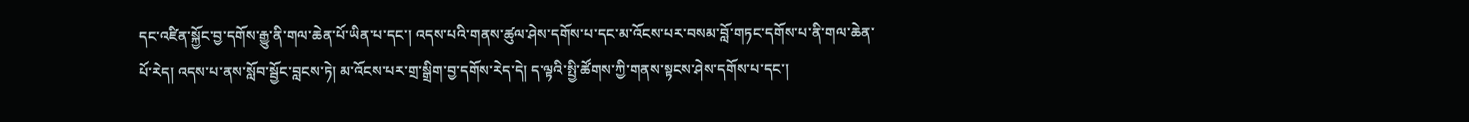དང་འཛིན་སྐྱོང་བྱ་དགོས་རྒྱུ་ནི་གལ་ཆེན་པོ་ཡིན་པ་དང་། འདས་པའི་གནས་ཚུལ་ཤེས་དགོས་པ་དང་མ་འོངས་པར་བསམ་བློ་གཏང་དགོས་པ་ནི་གལ་ཆེན་པོ་རེད། འདས་པ་ནས་སློབ་སྦྱོང་བླངས་ཏེ། མ་འོངས་པར་གྲ་སྒྲིག་བྱ་དགོས་རེད་དེ། ད་ལྟའི་སྤྱི་ཚོགས་ཀྱི་གནས་སྟངས་ཤེས་དགོས་པ་དང་།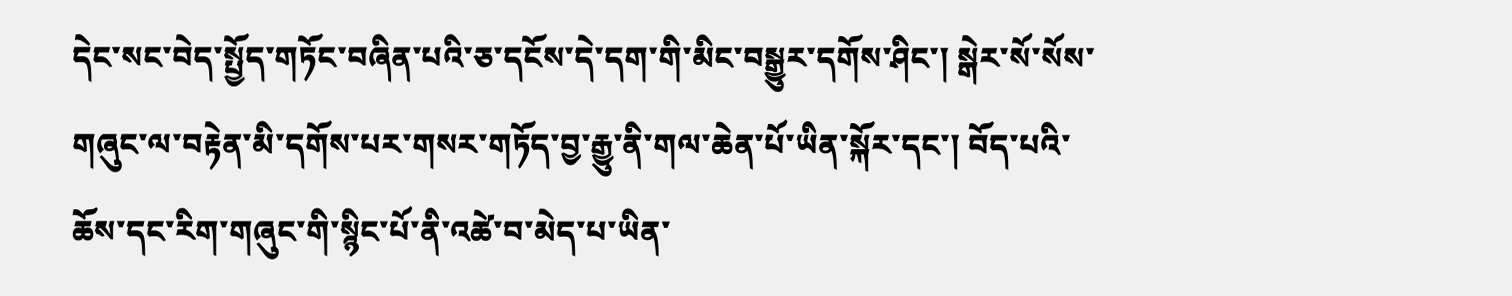དེང་སང་བེད་སྤྱོད་གཏོང་བཞིན་པའི་ཅ་དངོས་དེ་དག་གི་མིང་བསྒྱུར་དགོས་ཤིང་། སྒེར་སོ་སོས་གཞུང་ལ་བརྟེན་མི་དགོས་པར་གསར་གཏོད་བྱ་རྒྱུ་ནི་གལ་ཆེན་པོ་ཡིན་སྐོར་དང་། བོད་པའི་ཆོས་དང་རིག་གཞུང་གི་སྙིང་པོ་ནི་འཚེ་བ་མེད་པ་ཡིན་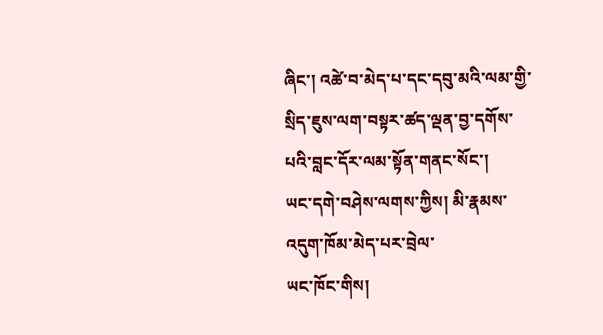ཞིང་། འཚེ་བ་མེད་པ་དང་དབུ་མའི་ལམ་གྱི་སྲིད་ཇུས་ལག་བསྟར་ཚད་ལྡན་བྱ་དགོས་པའི་བླང་དོར་ལམ་སྟོན་གནང་སོང་།
ཡང་དགེ་བཤེས་ལགས་ཀྱིས། མི་རྣམས་འདུག་ཁོམ་མེད་པར་བྲེལ་
ཡང་ཁོང་གིས།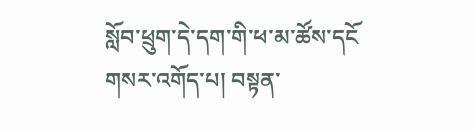སློབ་ཕྲུག་དེ་དག་གི་ཕ་མ་ཚོས་དངོ
གསར་འགོད་པ། བསྟན་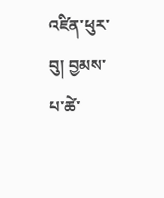འཛིན་ཕུར་བུ། བྱམས་པ་ཚེ་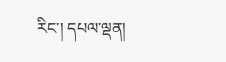རིང་། དཔལ་ལྡན།